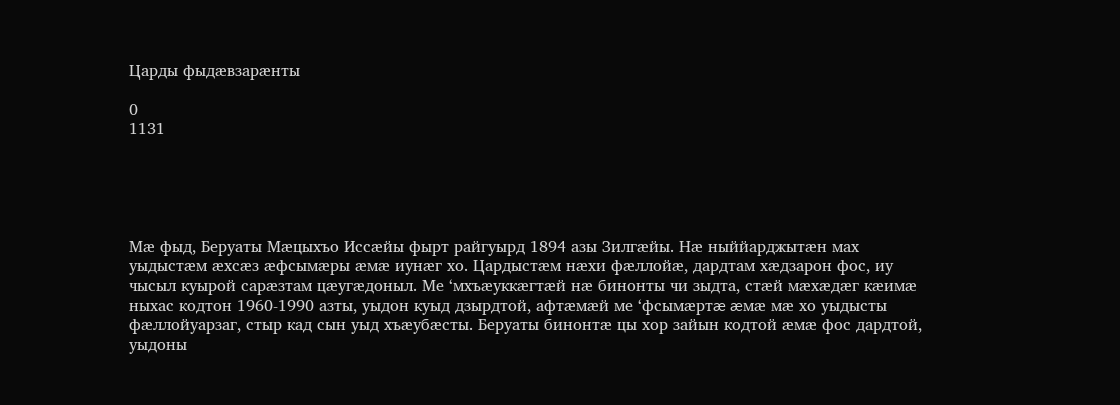Царды фыдæвзарæнты

0
1131





Мæ фыд, Беруаты Мæцыхъо Иссæйы фырт райгуырд 1894 азы Зилгæйы. Нæ ныййарджытæн мах уыдыстæм æхсæз æфсымæры æмæ иунæг хо. Цардыстæм нæхи фæллойæ, дардтам хæдзарон фос, иу чысыл куырой сарæзтам цæугæдоныл. Ме ‘мхъæуккæгтæй нæ бинонты чи зыдта, стæй мæхæдæг кæимæ ныхас кодтон 1960-1990 азты, уыдон куыд дзырдтой, афтæмæй ме ‘фсымæртæ æмæ мæ хо уыдысты фæллойуарзаг, стыр кад сын уыд хъæубæсты. Беруаты бинонтæ цы хор зайын кодтой æмæ фос дардтой, уыдоны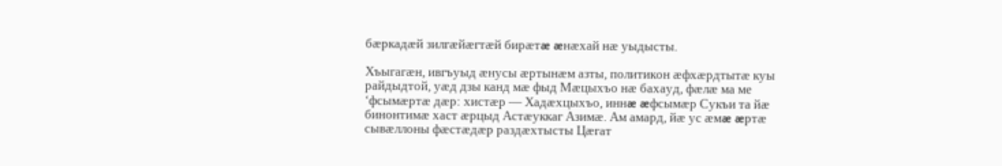бæркадæй зилгæйæгтæй бирæтæ æнæхай нæ уыдысты.

Хъыгагæн, ивгъуыд æнусы æртынæм азты, политикон æфхæрдтытæ куы райдыдтой, уæд дзы канд мæ фыд Мæцыхъо нæ бахауд, фæлæ ма ме ‘фсымæртæ дæр: хистæр — Хадæхцыхъо, иннæ æфсымæр Сукъи та йæ бинонтимæ хаст æрцыд Астæуккаг Азимæ. Ам амард, йæ ус æмæ æртæ сывæллоны фæстæдæр раздæхтысты Цæгат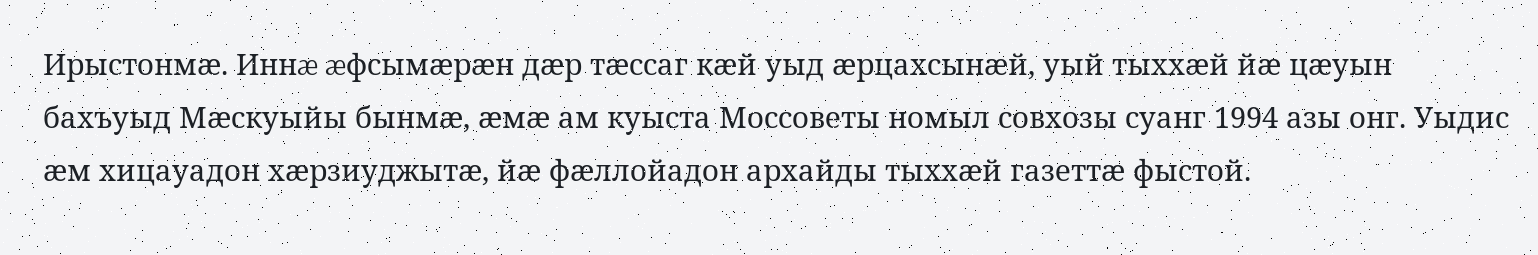Ирыстонмæ. Иннæ æфсымæрæн дæр тæссаг кæй уыд æрцахсынæй, уый тыххæй йæ цæуын бахъуыд Мæскуыйы бынмæ, æмæ ам куыста Моссоветы номыл совхозы суанг 1994 азы онг. Уыдис æм хицауадон хæрзиуджытæ, йæ фæллойадон архайды тыххæй газеттæ фыстой.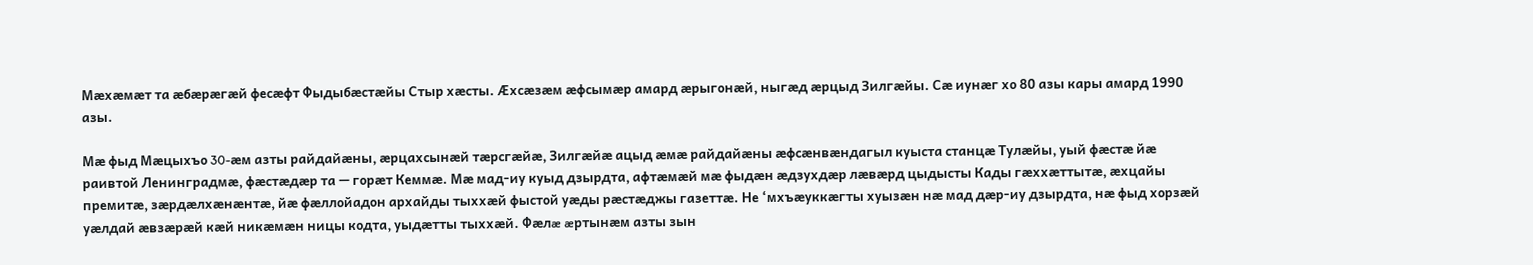Мæхæмæт та æбæрæгæй фесæфт Фыдыбæстæйы Стыр хæсты. Æхсæзæм æфсымæр амард æрыгонæй, ныгæд æрцыд Зилгæйы. Сæ иунæг хо 80 азы кары амард 1990 азы.

Мæ фыд Мæцыхъо 30-æм азты райдайæны, æрцахсынæй тæрсгæйæ, Зилгæйæ ацыд æмæ райдайæны æфсæнвæндагыл куыста станцæ Тулæйы, уый фæстæ йæ раивтой Ленинградмæ, фæстæдæр та — горæт Кеммæ. Мæ мад-иу куыд дзырдта, афтæмæй мæ фыдæн æдзухдæр лæвæрд цыдысты Кады гæххæттытæ, æхцайы премитæ, зæрдæлхæнæнтæ, йæ фæллойадон архайды тыххæй фыстой уæды рæстæджы газеттæ. Не ‘мхъæуккæгты хуызæн нæ мад дæр-иу дзырдта, нæ фыд хорзæй уæлдай æвзæрæй кæй никæмæн ницы кодта, уыдæтты тыххæй. Фæлæ æртынæм азты зын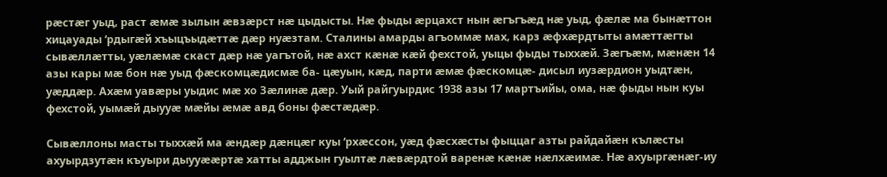рæстæг уыд, раст æмæ зылын æвзæрст нæ цыдысты. Нæ фыды æрцахст нын æгъгъæд нæ уыд, фæлæ ма бынæттон хицауады ‘рдыгæй хъыцъыдæттæ дæр нуæзтам. Сталины амарды агъоммæ мах, карз æфхæрдтыты амæттæгты сывæллæтты, уæлæмæ скаст дæр нæ уагътой, нæ ахст кæнæ кæй фехстой, уыцы фыды тыххæй. Зæгъæм, мæнæн 14 азы кары мæ бон нæ уыд фæскомцæдисмæ ба- цæуын, кæд, парти æмæ фæскомцæ- дисыл иузæрдион уыдтæн, уæддæр. Ахæм уавæры уыдис мæ хо Зæлинæ дæр. Уый райгуырдис 1938 азы 17 мартъийы, ома, нæ фыды нын куы фехстой, уымæй дыууæ мæйы æмæ авд боны фæстæдæр.

Сывæллоны масты тыххæй ма æндæр дæнцæг куы ‘рхæссон, уæд фæсхæсты фыццаг азты райдайæн кълæсты ахуырдзутæн къуыри дыууææртæ хатты адджын гуылтæ лæвæрдтой варенæ кæнæ нæлхæимæ. Нæ ахуыргæнæг-иу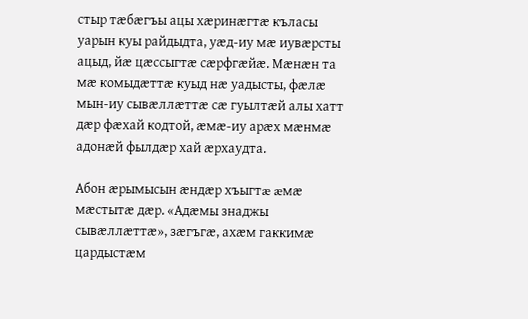стыр тæбæгъы ацы хæринæгтæ къласы уарын куы райдыдта, уæд-иу мæ иувæрсты ацыд, йæ цæссыгтæ сæрфгæйæ. Мæнæн та мæ комыдæттæ куыд нæ уадысты, фæлæ мын-иу сывæллæттæ сæ гуылтæй алы хатт дæр фæхай кодтой, æмæ-иу арæх мæнмæ адонæй фылдæр хай æрхаудта.

Абон æрымысын æндæр хъыгтæ æмæ мæстытæ дæр. «Адæмы знаджы сывæллæттæ», зæгъгæ, ахæм гаккимæ цардыстæм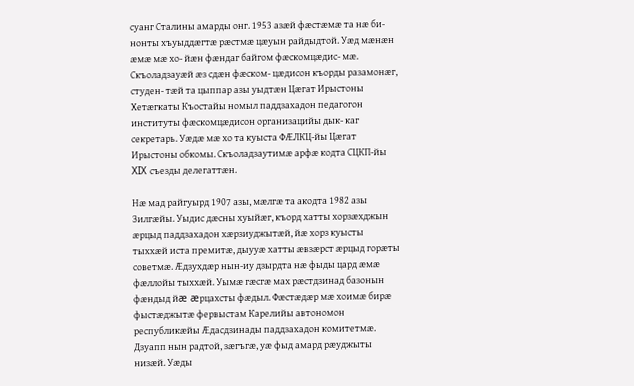суанг Сталины амарды онг. 1953 азæй фæстæмæ та нæ би- нонты хъуыддæгтæ рæстмæ цæуын райдыдтой. Уæд мæнæн æмæ мæ хо- йæн фæндаг байгом фæскомцæдис- мæ. Скъоладзауæй æз сдæн фæском- цæдисон къорды разамонæг, студен- тæй та цыппар азы уыдтæн Цæгат Ирыстоны Хетæгкаты Къостайы номыл паддзахадон педагогон институты фæскомцæдисон организацийы дык- каг секретарь. Уæдæ мæ хо та куыста ФÆЛКЦ-йы Цæгат Ирыстоны обкомы. Скъоладзаутимæ арфæ кодта СЦКП-йы XIX съезды делегаттæн.

Нæ мад райгуырд 1907 азы, мæлгæ та акодта 1982 азы Зилгæйы. Уыдис дæсны хуыйæг, къорд хатты хорзæхджын æрцыд паддзахадон хæрзиуджытæй, йæ хорз куысты тыххæй иста премитæ, дыууæ хатты æвзæрст æрцыд горæты советмæ. Æдзухдæр нын-иу дзырдта нæ фыды цард æмæ фæллойы тыххæй. Уымæ гæсгæ мах рæстдзинад базонын фæндыд йæ æрцахсты фæдыл. Фæстæдæр мæ хоимæ бирæ фыстæджытæ фервыстам Карелийы автономон республикæйы Æдасдзинады паддзахадон комитетмæ. Дзуапп нын радтой, зæгъгæ, уæ фыд амард рæуджыты низæй. Уæды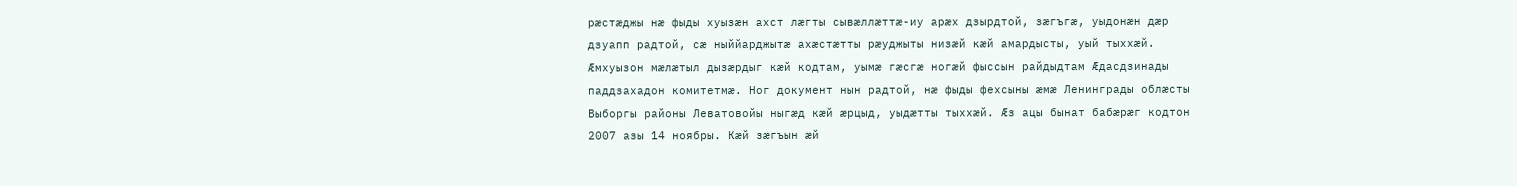рæстæджы нæ фыды хуызæн ахст лæгты сывæллæттæ-иу арæх дзырдтой, зæгъгæ, уыдонæн дæр дзуапп радтой, сæ ныййарджытæ ахæстæтты рæуджыты низæй кæй амардысты, уый тыххæй. Æмхуызон мæлæтыл дызæрдыг кæй кодтам, уымæ гæсгæ ногæй фыссын райдыдтам Æдасдзинады паддзахадон комитетмæ. Ног документ нын радтой, нæ фыды фехсыны æмæ Ленинграды облæсты Выборгы районы Леватовойы ныгæд кæй æрцыд, уыдæтты тыххæй. Æз ацы бынат бабæрæг кодтон 2007 азы 14 ноябры. Кæй зæгъын æй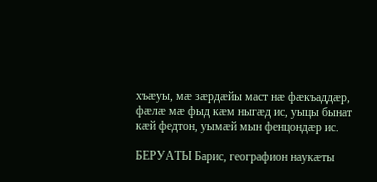хъæуы, мæ зæрдæйы маст нæ фæкъаддæр, фæлæ мæ фыд кæм ныгæд ис, уыцы бынат кæй федтон, уымæй мын фенцондæр ис.

БЕРУАТЫ Барис, географион наукæты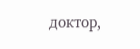доктор,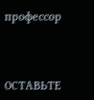профессор



ОСТАВЬТЕ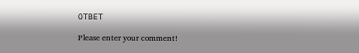ОТВЕТ

Please enter your comment!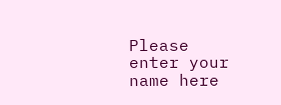Please enter your name here